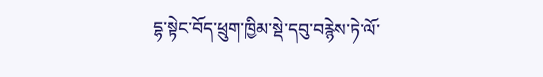དྷ་སྟེང་བོད་ཕྲུག་ཁྱིམ་སྡེ་དབུ་བརྙེས་ཏེ་ལོ་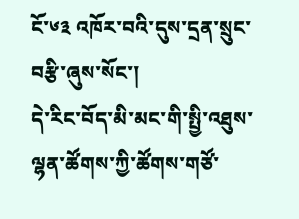ངོ་༦༣ འཁོར་བའི་དུས་དྲན་སྲུང་བརྩི་ཞུས་སོང་།
དེ་རིང་བོད་མི་མང་གི་སྤྱི་འཐུས་ལྷན་ཚོགས་ཀྱི་ཚོགས་གཙོ་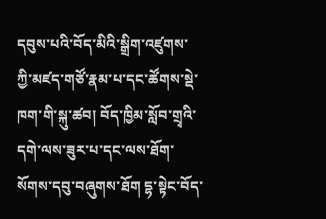དབུས་པའི་བོད་མིའི་སྒྲིག་འཛུགས་ཀྱི་མཛད་གཙོ་རྣམ་པ་དང་ཚོགས་སྡེ་ཁག་གི་སྐུ་ཚབ། བོད་ཁྱིམ་སློབ་གྲྭའི་དགེ་ལས་ཟུར་པ་དང་ལས་ཐོག་སོགས་དབུ་བཞུགས་ཐོག དྷ་སྟེང་བོད་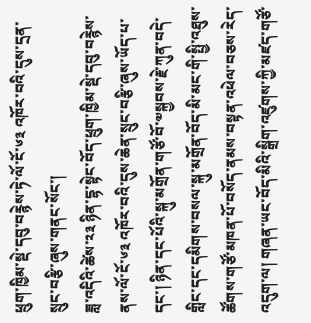ཕྲུག་ཁྱིམ་སྡེ་དབུ་བརྙེས་ཏེ་ལོ་ངོ་༦༣ འཁོར་བའི་དུས་དྲན་སྲུང་བརྩི་ཞུས་གནང་སོང་།
ཟླ་འདིའི་ཚེས་༢༣ ཉིན་དྷ་སྟེང་བོད་ཕྲུག་ཁྱིམ་སྡེ་དབུ་བརྙེས་ནས་ལོ་ངོ་༦༣ འཁོར་བའི་དུས་ཆེན་སྲུང་བརྩི་ཞུས་ཡོད་པ་དང་། ཉིན་དང་པོའི་སྐུ་མགྲོན་གཙོ་བོ་༧སྐྱབས་རྗེ་ཀུན་བདེ་གླིང་དང་དམིགས་བསལ་སྐུ་མགྲོན་བོད་མི་མང་གི་སྤྱི་འཐུས་ཚོགས་གཙོ་མཁན་པོ་བསོད་ནམས་བསྟན་འཕེལ་བཅས་རེད་འདུག་ལ། གཞན་ཡང་བོད་མིའི་སྒྲིག་འཛུགས་ཀྱི་མཛད་གཙོ་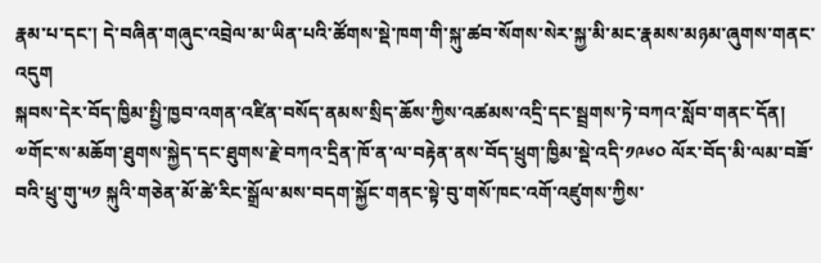རྣམ་པ་དང་། དེ་བཞིན་གཞུང་འབྲེལ་མ་ཡིན་པའི་ཚོགས་སྡེ་ཁག་གི་སྐུ་ཚབ་སོགས་སེར་སྐྱ་མི་མང་རྣམས་མཉམ་ཞུགས་གནང་འདུག
སྐབས་དེར་བོད་ཁྱིམ་སྤྱི་ཁྱབ་འགན་འཛིན་བསོད་ནམས་སྲིད་ཆོས་ཀྱིས་འཚམས་འདྲི་དང་སྦྲགས་ཏེ་བཀའ་སློབ་གནང་དོན། ༧གོང་ས་མཆོག་ཐུགས་སྐྱེད་དང་ཐུགས་རྗེ་བཀའ་དྲིན་ཁོ་ན་ལ་བརྟེན་ནས་བོད་ཕྲུག་ཁྱིམ་སྡེ་འདི་༡༩༦༠ ལོར་བོད་མི་ལམ་བཟོ་བའི་ཕྲུ་གུ་༥༡ སྐུའི་གཅེན་མོ་ཚེ་རིང་སྒྲོལ་མས་བདག་སྐྱོང་གནང་སྟེ་བུ་གསོ་ཁང་འགོ་འཛུགས་ཀྱིས་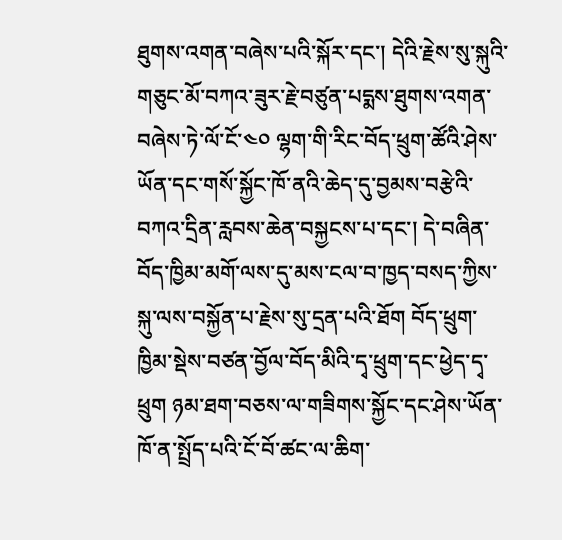ཐུགས་འགན་བཞེས་པའི་སྐོར་དང་། དེའི་རྗེས་སུ་སྐུའི་གཅུང་མོ་བཀའ་ཟུར་རྗེ་བཙུན་པདྨས་ཐུགས་འགན་བཞེས་ཏེ་ལོ་ངོ་༤༠ ལྷག་གི་རིང་བོད་ཕྲུག་ཚོའི་ཤེས་ཡོན་དང་གསོ་སྐྱོང་ཁོ་ནའི་ཆེད་དུ་བྱམས་བརྩེའི་བཀའ་དྲིན་རླབས་ཆེན་བསྐྱངས་པ་དང་། དེ་བཞིན་བོད་ཁྱིམ་མགོ་ལས་དུ་མས་ངལ་བ་ཁྱད་བསད་ཀྱིས་སྐུ་ལས་བསྐྱོན་པ་རྗེས་སུ་དྲན་པའི་ཐོག བོད་ཕྲུག་ཁྱིམ་སྡེས་བཙན་བྱོལ་བོད་མིའི་དྭ་ཕྲུག་དང་ཕྱེད་དྭ་ཕྲུག ཉམ་ཐག་བཅས་ལ་གཟིགས་སྐྱོང་དང་ཤེས་ཡོན་ཁོ་ན་སྤྲོད་པའི་ངོ་བོ་ཚང་ལ་ཆིག་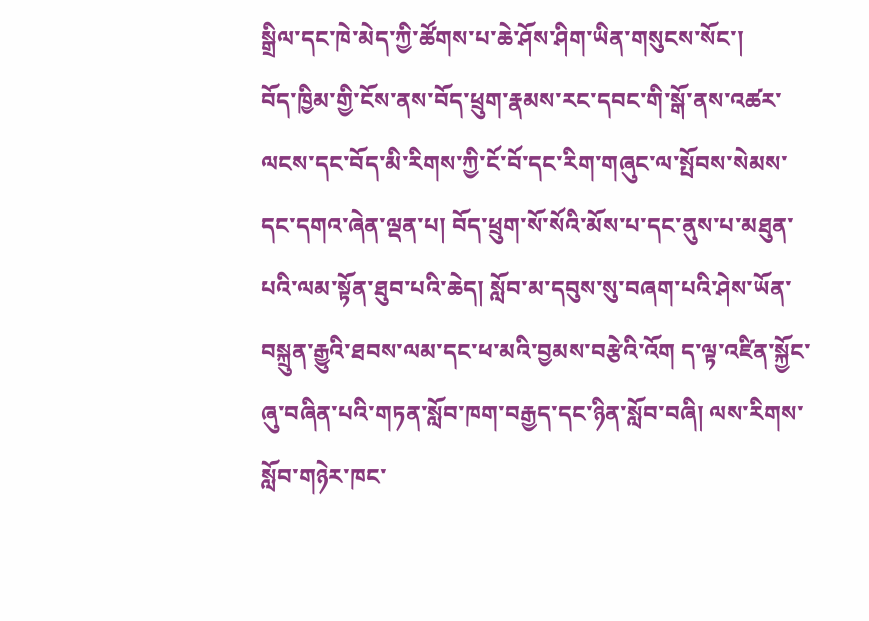སྒྲིལ་དང་ཁེ་མེད་ཀྱི་ཚོགས་པ་ཆེ་ཤོས་ཤིག་ཡིན་གསུངས་སོང་།
བོད་ཁྱིམ་གྱི་ངོས་ནས་བོད་ཕྲུག་རྣམས་རང་དབང་གི་སྒོ་ནས་འཚར་ལངས་དང་བོད་མི་རིགས་ཀྱི་ངོ་བོ་དང་རིག་གཞུང་ལ་སྤོབས་སེམས་དང་དགའ་ཞེན་ལྡན་པ། བོད་ཕྲུག་སོ་སོའི་མོས་པ་དང་ནུས་པ་མཐུན་པའི་ལམ་སྟོན་ཐུབ་པའི་ཆེད། སློབ་མ་དབུས་སུ་བཞག་པའི་ཤེས་ཡོན་བསྐྲུན་རྒྱུའི་ཐབས་ལམ་དང་ཕ་མའི་བྱམས་བརྩེའི་འོག ད་ལྟ་འཛིན་སྐྱོང་ཞུ་བཞིན་པའི་གཏན་སློབ་ཁག་བརྒྱད་དང་ཉིན་སློབ་བཞི། ལས་རིགས་སློབ་གཉེར་ཁང་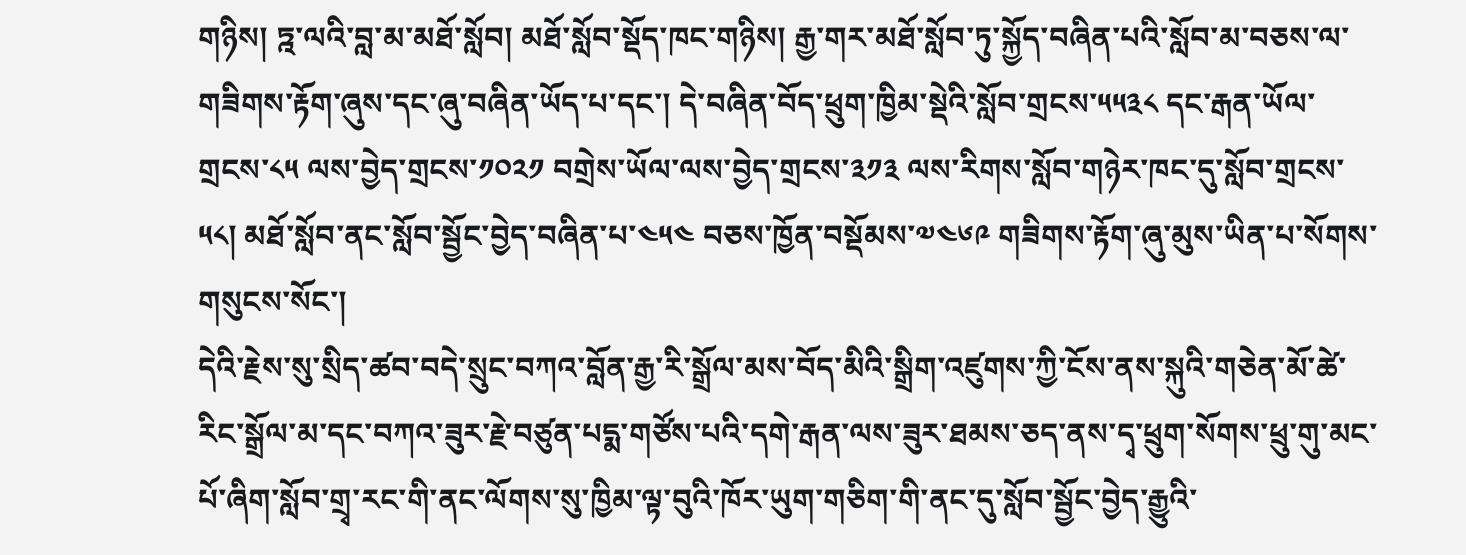གཉིས། ཏྰ་ལའི་བླ་མ་མཐོ་སློབ། མཐོ་སློབ་སྡོད་ཁང་གཉིས། རྒྱ་གར་མཐོ་སློབ་ཏུ་སྐྱོད་བཞིན་པའི་སློབ་མ་བཅས་ལ་གཟིགས་རྟོག་ཞུས་དང་ཞུ་བཞིན་ཡོད་པ་དང་། དེ་བཞིན་བོད་ཕྲུག་ཁྱིམ་སྡེའི་སློབ་གྲངས་༥༥༣༨ དང་རྒན་ཡོལ་གྲངས་༨༥ ལས་བྱེད་གྲངས་༡༠༢༡ བགྲེས་ཡོལ་ལས་བྱེད་གྲངས་༣༡༣ ལས་རིགས་སློབ་གཉེར་ཁང་དུ་སློབ་གྲངས་༥༨། མཐོ་སློབ་ནང་སློབ་སྦྱོང་བྱེད་བཞིན་པ་༤༥༤ བཅས་ཁྱོན་བསྡོམས་༧༤༦༩ གཟིགས་རྟོག་ཞུ་མུས་ཡིན་པ་སོགས་གསུངས་སོང་།
དེའི་རྗེས་སུ་སྲིད་ཚབ་བདེ་སྲུང་བཀའ་བློན་རྒྱ་རི་སྒྲོལ་མས་བོད་མིའི་སྒྲིག་འཛུགས་ཀྱི་ངོས་ནས་སྐུའི་གཅེན་མོ་ཚེ་རིང་སྒྲོལ་མ་དང་བཀའ་ཟུར་རྗེ་བཙུན་པདྨ་གཙོས་པའི་དགེ་རྒན་ལས་ཟུར་ཐམས་ཅད་ནས་དྭ་ཕྲུག་སོགས་ཕྲུ་གུ་མང་པོ་ཞིག་སློབ་གྲྭ་རང་གི་ནང་ལོགས་སུ་ཁྱིམ་ལྟ་བུའི་ཁོར་ཡུག་གཅིག་གི་ནང་དུ་སློབ་སྦྱོང་བྱེད་རྒྱུའི་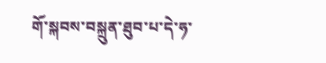གོ་སྐབས་བསྐྲུན་ཐུབ་པ་དེ་ཧ་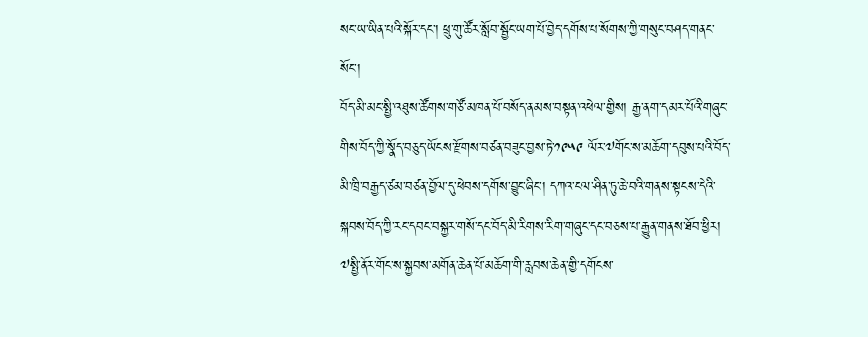སང་ཡ་ཡིན་པའི་སྐོར་དང་། ཕྲུ་གུ་ཚོར་སློབ་སྦྱོང་ཡག་པོ་བྱེད་དགོས་པ་སོགས་ཀྱི་གསུང་བཤད་གནང་སོང་།
བོད་མི་མང་སྤྱི་འཐུས་ཚོགས་གཙོ་མཁན་པོ་བསོད་ནམས་བསྟན་འཕེལ་གྱིས། རྒྱ་ནག་དམར་པོའི་གཞུང་གིས་བོད་ཀྱི་སྣོད་བཅུད་ཡོངས་རྫོགས་བཙན་བཟུང་བྱས་ཏེ་༡༩༥༩ ལོར་༧གོང་ས་མཆོག་དབུས་པའི་བོད་མི་ཁྲི་བརྒྱད་ཙམ་བཙན་བྱོལ་དུ་ཕེབས་དགོས་བྱུང་ཞིང་། དཀའ་ངལ་ཤིན་ཏུ་ཆེ་བའི་གནས་སྟངས་དེའི་སྐབས་བོད་ཀྱི་རང་དབང་བསྐྱར་གསོ་དང་བོད་མི་རིགས་རིག་གཞུང་དང་བཅས་པ་རྒྱུན་གནས་ཐོབ་ཕྱིར། ༧སྤྱི་ནོར་གོང་ས་སྐྱབས་མགོན་ཆེན་པོ་མཆོག་གི་རླབས་ཆེན་གྱི་དགོངས་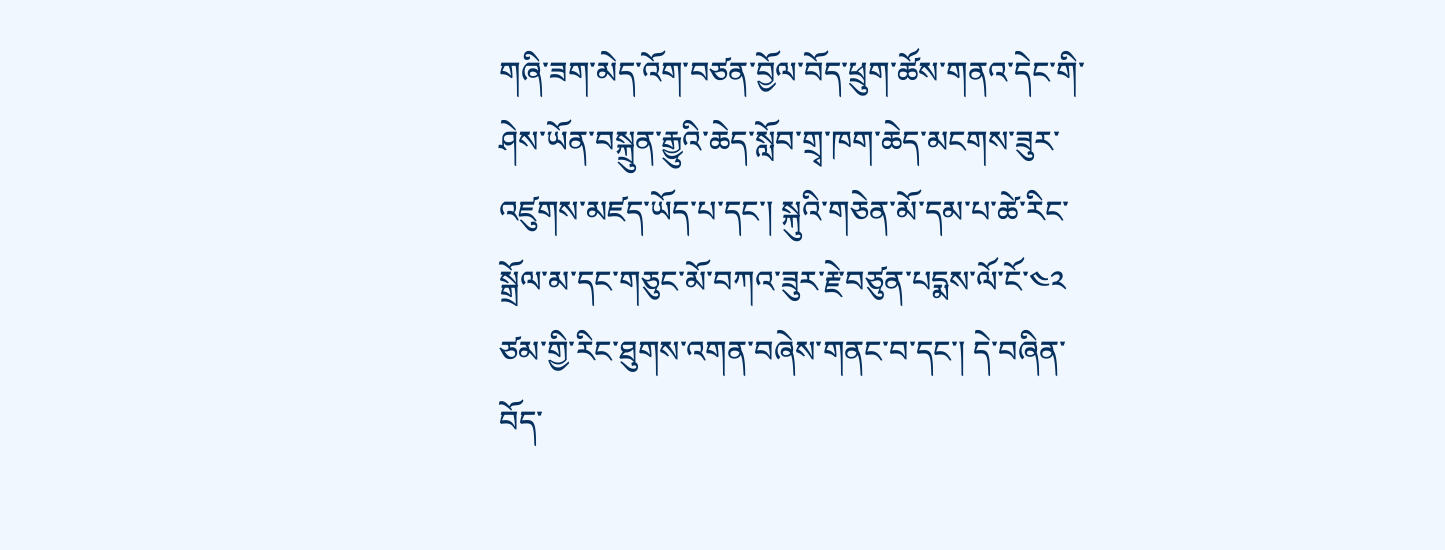གཞི་ཟག་མེད་འོག་བཙན་བྱོལ་བོད་ཕྲུག་ཚོས་གནའ་དེང་གི་ཤེས་ཡོན་བསྐྲུན་རྒྱུའི་ཆེད་སློབ་གྲྭ་ཁག་ཆེད་མངགས་ཟུར་འཛུགས་མཛད་ཡོད་པ་དང་། སྐུའི་གཅེན་མོ་དམ་པ་ཚེ་རིང་སྒྲོལ་མ་དང་གཅུང་མོ་བཀའ་ཟུར་རྗེ་བཙུན་པདྨས་ལོ་ངོ་༤༢ ཙམ་གྱི་རིང་ཐུགས་འགན་བཞེས་གནང་བ་དང་། དེ་བཞིན་བོད་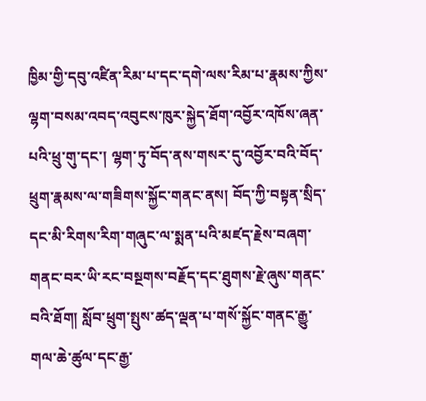ཁྱིམ་གྱི་དབུ་འཛིན་རིམ་པ་དང་དགེ་ལས་རིམ་པ་རྣམས་ཀྱིས་ལྷག་བསམ་འབད་འབུངས་ཁུར་སྐྱེད་ཐོག་འབྱོར་འཁོས་ཞན་པའི་ཕྲུ་གུ་དང་། ལྷག་ཏུ་བོད་ནས་གསར་དུ་འབྱོར་བའི་བོད་ཕྲུག་རྣམས་ལ་གཟིགས་སྐྱོང་གནང་ནས། བོད་ཀྱི་བསྟན་སྲིད་དང་མི་རིགས་རིག་གཞུང་ལ་སྨན་པའི་མཛད་རྗེས་བཞག་གནང་བར་ཡི་རང་བསྔགས་བརྗོད་དང་ཐུགས་རྗེ་ཞུས་གནང་བའི་ཐོག། སློབ་ཕྲུག་སྤུས་ཚད་ལྡན་པ་གསོ་སྐྱོང་གནང་རྒྱུ་གལ་ཆེ་ཚུལ་དང་རྒྱ་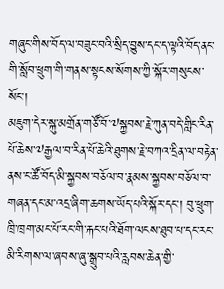གཞུང་གིས་བོད་ལ་བཟུང་བའི་སྲིད་བྱུས་དང་ད་ལྟའི་བོད་ནང་གི་སློབ་ཕྲུག་གི་གནས་སྟངས་སོགས་ཀྱི་སྐོར་གསུངས་སོང་།
མཇུག་དེར་སྐུ་མགྲོན་གཙོ་བོ་༧སྐྱབས་རྗེ་ཀུན་བདེ་གླིང་རིན་པོ་ཆེས་༧རྒྱལ་བ་རིན་པོ་ཆེའི་ཐུགས་རྗེ་བཀའ་དྲིན་ལ་བརྟེན་ནས་ང་ཚོ་བོད་མི་སྐྱབས་བཅོལ་བ་རྣམས་སྐྱབས་བཅོལ་བ་གཞན་དང་མ་འདྲ་ཞིག་ཆགས་ཡོད་པའི་སྐོར་དང་། བུ་ཕྲུག་ཁྲི་ཁྲག་མང་པོ་རང་གི་རྐང་པའི་ཐོག་ལངས་ཐུབ་པ་དང་རང་མི་རིགས་ལ་ཞབས་ཞུ་སྒྲུབ་པའི་རླབས་ཆེན་གྱི་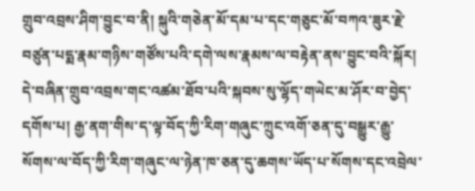གྲུབ་འབྲས་ཤིག་བྱུང་བ་ནི། སྐུའི་གཅེན་མོ་དམ་པ་དང་གཅུང་མོ་བཀའ་ཟུར་རྗེ་བཙུན་པདྨ་རྣམ་གཉིས་གཙོས་པའི་དགེ་ལས་རྣམས་ལ་བརྟེན་ནས་བྱུང་བའི་སྐོར། དེ་བཞིན་གྲུབ་འབྲས་གང་འཚམ་ཐོབ་པའི་སྐབས་སུ་ལྷོད་གཡེང་མ་ཤོར་བ་བྱེད་དགོས་པ། རྒྱ་ནག་གིས་ད་ལྟ་བོད་ཀྱི་རིག་གཞུང་ཀྲུང་འགོ་ཅན་དུ་བསྒྱུར་རྒྱུ་སོགས་ལ་བོད་ཀྱི་རིག་གཞུང་ལ་ཉེན་ཁ་ཅན་དུ་ཆགས་ཡོད་པ་སོགས་དང་འབྲེལ་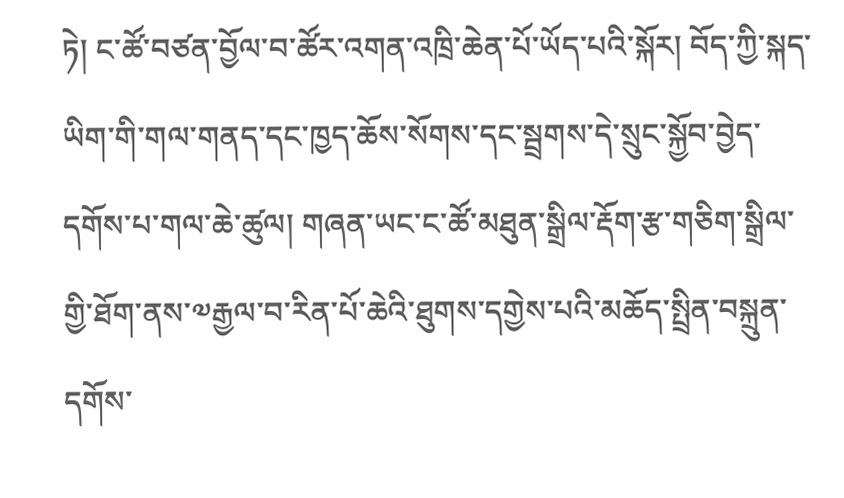ཏེ། ང་ཚོ་བཙན་བྱོལ་བ་ཚོར་འགན་འཁྲི་ཆེན་པོ་ཡོད་པའི་སྐོར། བོད་ཀྱི་སྐད་ཡིག་གི་གལ་གནད་དང་ཁྱད་ཆོས་སོགས་དང་སྦྲགས་དེ་སྲུང་སྐྱོབ་བྱེད་དགོས་པ་གལ་ཆེ་ཚུལ། གཞན་ཡང་ང་ཚོ་མཐུན་སྒྲིལ་རྡོག་རྩ་གཅིག་སྒྲིལ་གྱི་ཐོག་ནས་༧རྒྱལ་བ་རིན་པོ་ཆེའི་ཐུགས་དགྱེས་པའི་མཆོད་སྤྲིན་བསྐྲུན་དགོས་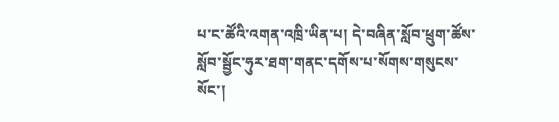པ་ང་ཚོའི་འགན་འཁྲི་ཡིན་པ། དེ་བཞིན་སློབ་ཕྲུག་ཚོས་སློབ་སྦྱོང་ཧུར་ཐག་གནང་དགོས་པ་སོགས་གསུངས་སོང་།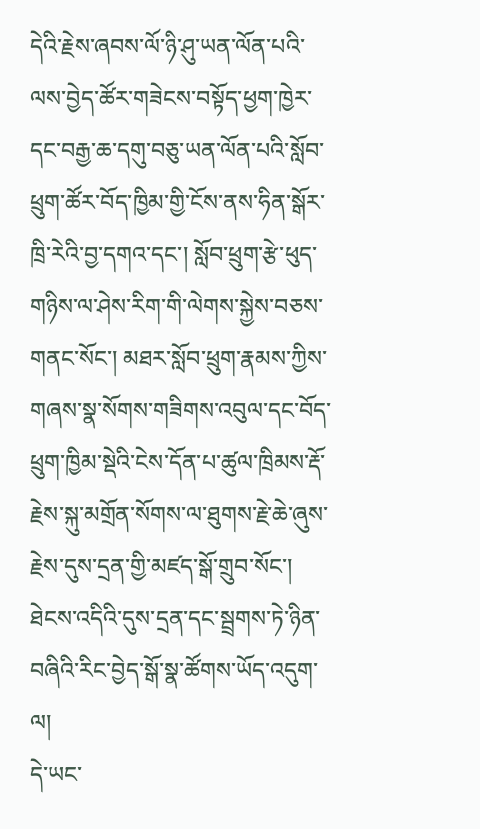དེའི་རྗེས་ཞབས་ལོ་ཉི་ཤུ་ཡན་ལོན་པའི་ལས་བྱེད་ཚོར་གཟེངས་བསྟོད་ཕྱག་ཁྱེར་དང་བརྒྱ་ཆ་དགུ་བཅུ་ཡན་ལོན་པའི་སློབ་ཕྲུག་ཚོར་བོད་ཁྱིམ་གྱི་ངོས་ནས་ཧིན་སྒོར་ཁྲི་རེའི་བྱ་དགའ་དང་། སློབ་ཕྲུག་རྩེ་ཕུད་གཉིས་ལ་ཤེས་རིག་གི་ལེགས་སྐྱེས་བཅས་གནང་སོང་། མཐར་སློབ་ཕྲུག་རྣམས་ཀྱིས་གཞས་སྣ་སོགས་གཟིགས་འབུལ་དང་བོད་ཕྲུག་ཁྱིམ་སྡེའི་ངེས་དོན་པ་ཚུལ་ཁྲིམས་རྡོ་རྗེས་སྐུ་མགྲོན་སོགས་ལ་ཐུགས་རྗེ་ཆེ་ཞུས་རྗེས་དུས་དྲན་གྱི་མཛད་སྒོ་གྲུབ་སོང་། ཐེངས་འདིའི་དུས་དྲན་དང་སྦྲགས་ཏེ་ཉིན་བཞིའི་རིང་བྱེད་སྒོ་སྣ་ཚོགས་ཡོད་འདུག་ལ།
དེ་ཡང་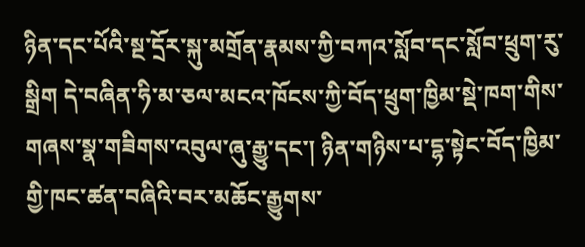ཉིན་དང་པོའི་སྔ་དྲོར་སྐུ་མགྲོན་རྣམས་ཀྱི་བཀའ་སློབ་དང་སློབ་ཕྲུག་རུ་སྒྲིག དེ་བཞིན་ཧི་མ་ཅལ་མངའ་ཁོངས་ཀྱི་བོད་ཕྲུག་ཁྱིམ་སྡེ་ཁག་གིས་གཞས་སྣ་གཟིགས་འབུལ་ཞུ་རྒྱུ་དང་། ཉིན་གཉིས་པ་དྷ་སྟེང་བོད་ཁྱིམ་གྱི་ཁང་ཚན་བཞིའི་བར་མཆོང་རྒྱུགས་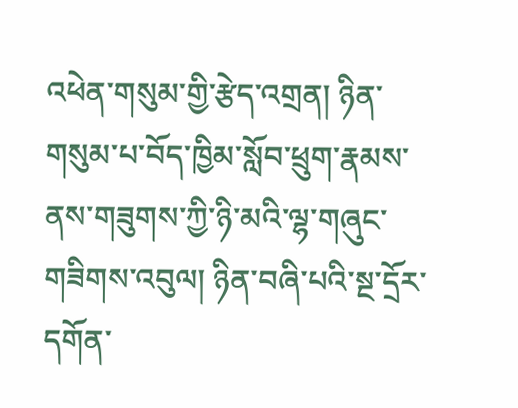འཕེན་གསུམ་གྱི་རྩེད་འགྲན། ཉིན་གསུམ་པ་བོད་ཁྱིམ་སློབ་ཕྲུག་རྣམས་ནས་གཟུགས་ཀྱི་ཉི་མའི་ལྷ་གཞུང་གཟིགས་འབུལ། ཉིན་བཞི་པའི་སྔ་དྲོར་དགོན་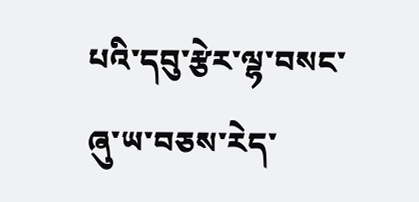པའི་དབུ་རྩེར་ལྷ་བསང་ཞུ་ཡ་བཅས་རེད་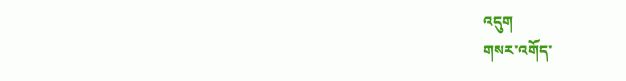འདུག
གསར་འགོད་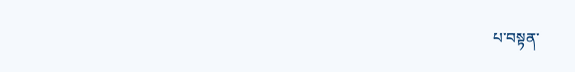པ་བསྟན་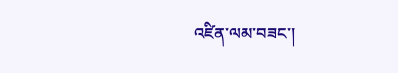འཛིན་ལམ་བཟང་།